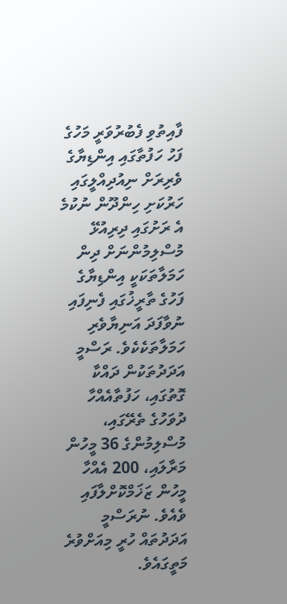ފާއިތުވި ފެބުރުވަރީ މަހުގެ ފަހު ހަފުތާގައި އިންޑިޔާގެ ވެރިރަށް ނިއުދިއްލީގައި ހަރުކަށި ހިންދޫން ނުކުމެ އެ ރަށުގައި ދިރިއުޅޭ މުސްލިމުންނަށް ދިން ހަމަލާތަކަކީ އިންޑިޔާގެ ފަހުގެ ތާރީޚުގައި ފެނިފައި ނުވާފަދަ އަނިޔާވެރި ހަމަލާތަކެކެވެ. ރަސްމީ އަދަދުތަކުން ދައްކާ ގޮތުގައި، ހަފުތާއެއްހާ ދުވަހުގެ ތެރޭގައި، މުސްލިމުންގެ 36 މީހުން މަރާލައި، 200 އެއްހާ މީހުން ޒަޚަމްކޮށްލާފައި ވެއެވެ. ނުރަސްމީ އަދަދުތައް ހުރީ މިއަށްވުރެ މަތީގައެވެ.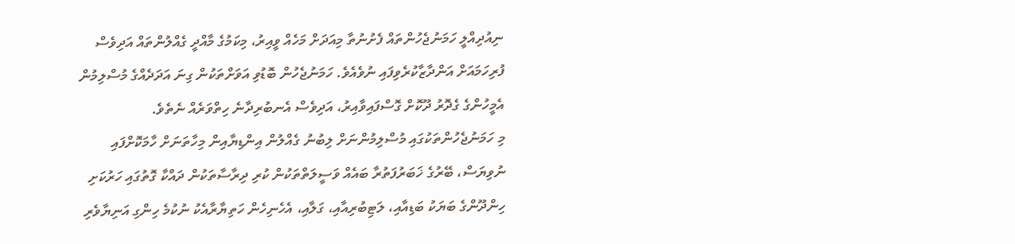ނިއުދިއްލީ ހަމަނުޖެހުންތައް ފެށުނުތާ މިއަދަށް މަހެއް ވީއިރު، މިކަމުގެ މާއްދީ ގެއްލުންތައް އަދިވެސް ފުރިހަމައަށް އަންދާޒާކުރެވިފައި ނުވެއެވެ. ހަމަނުޖެހުން ބޮޑުވި އަވަށްތަކުން ގިނަ އަދަދެއްގެ މުސްލިމުން އެމީހުންގެ ގެދޮރު ދޫކޮށް ގޮސްފައިވާއިރު، އަދިވެސް އެނބުރިދާނެ ހިތްވަރެއް ނެތެވެ.
މި ހަމަނުޖެހުންތަކުގައި މުސްލިމުންނަށް ލިބުނު ގެއްލުން އިންޑިޔާއިން މިހާތަނަށް ހާމަކޮށްފައި ނުވިޔަސް، ބޭރުގެ ޚަބަރުފަތުރާ ބައެއް ވަސީލަތްތަކުން ކުރި ދިރާސާތަކުން ދައްކާ ގޮތުގައި ހަރުކަށި ހިންދޫންގެ ބަޔަކު ބަޑިއާއި، ލަޓިބުރިއާއި، ގަލާއި، އެހެނިހެން ހަތިޔާރާއެކު ނުކުމެ ހިންގި އަނިޔާވެރި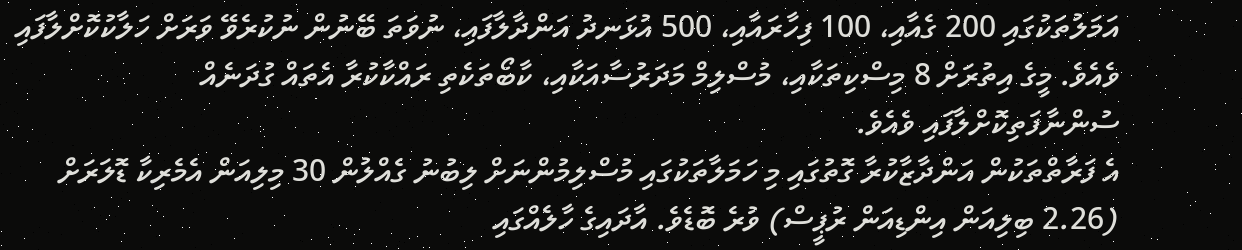އަމަލުތަކުގައި 200 ގެއާއި، 100 ފިހާރައާއި، 500 އުޅަނދު އަންދާލާފައި، ނުވަތަ ބޭނުން ނުކުރެވޭ ވަރަށް ހަލާކުކޮށްލާފައި ވެއެވެ. މީގެ އިތުރަށް 8 މިސްކިތަކާއި، މުސްލިމް މަދަރުސާއަކާއި، ކާބޯތަކެތި ރައްކާކުރާ އެތައް ގުދަނެއް ސުންނާފަތިކޮށްލާފައި ވެއެވެ.
އެ ފަރާތްތަކުން އަންދާޒާކުރާ ގޮތުގައި މި ހަމަލާތަކުގައި މުސްލިމުންނަށް ލިބުނު ގެއްލުން 30 މިލިއަން އެމެރިކާ ޑޮލަރަށް (2.26 ބިލިއަން އިންޑިއަން ރުޕީސް) ވުރެ ބޮޑެވެ. އާދައިގެ ހާލެއްގައި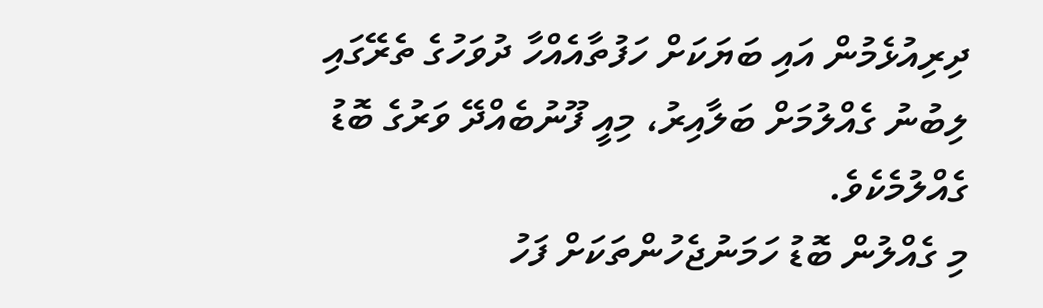ދިރިއުޅެމުން އައި ބަޔަކަށް ހަފުތާއެއްހާ ދުވަހުގެ ތެރޭގައި ލިބުނު ގެއްލުމަށް ބަލާއިރު، މިއީ ފޫނުބެއްދޭ ވަރުގެ ބޮޑު ގެއްލުމެކެވެ.
މި ގެއްލުން ބޮޑު ހަމަނުޖެހުންތަކަށް ފަހު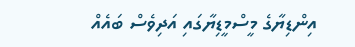އިންޑިޔާގެ މީސްމީޑިޔާގައި އަދިވެސް ބައެއް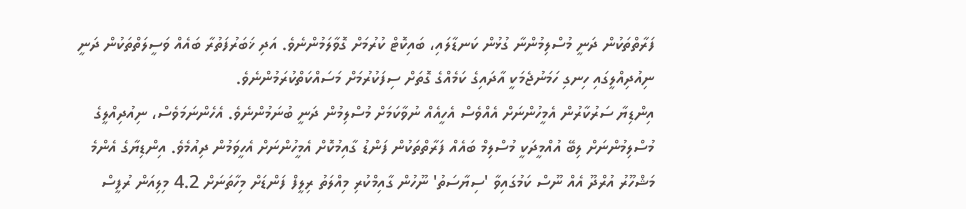ފަރާތްތަކުން ދަނީ މުސްލިމުންނާ ގުޅުން ކަނޑާލައި، ބައިކޮޓް ކުރުމަށް ގޮވާލަމުންނެވެ. އަދި ޚަބަރުފަތުރާ ބައެއް ވަސީލަތްތަކުން ދަނީ ނިއުދިއްލީގައި ހިނގި ހަމަނުޖެމަކީ އާދައިގެ ކަމެއްގެ ގޮތަށް ސިފަކުރުމަށް މަސައްކަތްކުރަމުންނެވެ.
އިންޑިޔާ ސަރުކާރުން އެމީހުންނަށް އެއްވެސް އެހީއެއް ނުވާކަމަށް މުސްލިމުން ދަނީ ބުނަމުންނެވެ. އެހެންނަމަވެސް، ނިއުދިއްލީގެ މުސްލިމުންނަށް ލިބޭ އުއްމީދަކީ މުސްލިމް ބައެއް ފަރާތްތަކުން ފަންޑު ގާއިމުކޮށް އެމީހުންނަށް އެހީވަމުން ދިއުމެވެ. އިންޑިޔާގެ އެންމެ މަޝްހޫރު އުރްދޫ އެއް ނޫސް ކަމުގައިވާ 'ސިޔާސަތު' ނޫހުން ގާއިމްކުރި މިއްލަތު ރިލީފް ފަންޑަށް މިހާތަނަށް 4.2 މިލިއަން ރުފީސް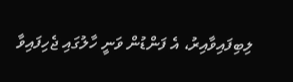ލިބިފައިވާއިރު، އެ ފަންޑުން ވަނީ ހާލުގައި ޖެހިފައިވާ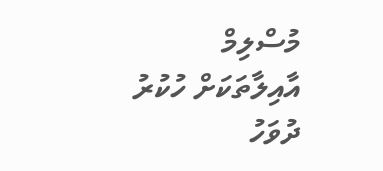މުސްލިމް އާއިލާތަކަށް ހުކުރު ދުވަހު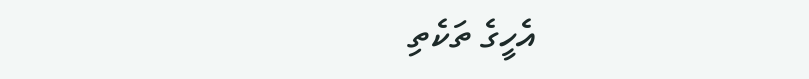އެހީގެ ތަކެތި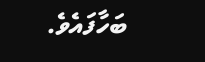ބަހާފައެވެ.